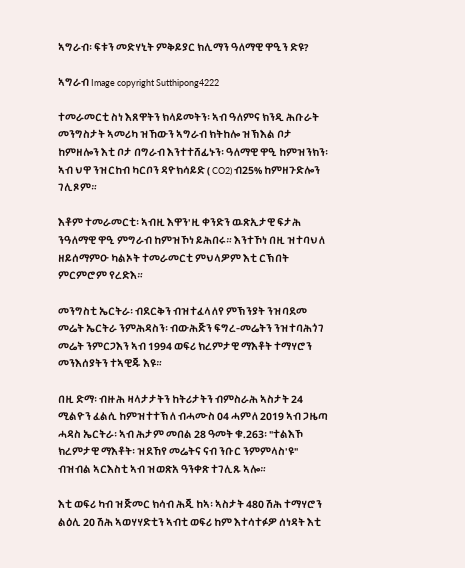ኣግራብ፡ ፍቱን መድሃኒት ምቅይያር ክሊማን ዓለማዊ ዋዒን ድዩ?

ኣግራብ Image copyright Sutthipong4222

ተመራመርቲ ስነ እጸዋትን ክላይመትን፡ ኣብ ዓለምና ክንዲ ሕቡራት መንግስታት ኣመሪካ ዝኸውን ኣግራብ ክትከሎ ዝኽእል ቦታ ከምዘሎን እቲ ቦታ በግራብ እንተተሸፊኑን፡ ዓለማዊ ዋዒ ከምዝንክን፡ ኣብ ህዋ ንዝርከብ ካርቦን ዳዮክሳይድ ( CO2) ብ25% ከምዘጉድሎን ገሊጾም።

እቶም ተመራመርቲ፡ ኣብዚ እዋን'ዚ ቀንድን ዉጽኢታዊ ፍታሕ ንዓለማዊ ዋዒ ምግራብ ከምዝኾነ ይሕበሩ። እንተኾነ በዚ ዝተባህለ ዘይሰማምዑ ካልኦት ተመራመርቲ ምህላዎም እቲ ርኽበት ምርምሮም የረድእ።

መንግስቲ ኤርትራ፡ ብደርቅን ብዝተፈላለየ ምኽንያት ንዝባደመ መሬት ኤርትራ ንምሕዳስን፡ ብውሕጅን ፍግረ-መሬትን ንዝተባሕጎገ መሬት ንምርጋእን ኣብ 1994 ወፍሪ ክረምታዊ ማእቶት ተማሃሮን መንእሰያትን ተኣዊጁ እዩ።

በዚ ድማ፡ ብዙሕ ዛላታታትን ከትሪታትን ብምስራሕ ኣስታት 24 ሚልዮን ፈልሲ ከምዝተተኽለ ብሓሙስ 04 ሓምለ 2019 ኣብ ጋዜጣ ሓዳስ ኤርትራ፡ ኣብ ሕታም መበል 28 ዓመት ቁ.263፡ "ተልእኾ ክረምታዊ ማእቶት፡ ዝደኸየ መሬትና ናብ ንቡር ንምምላስ'ዩ" ብዝብል ኣርእስቲ ኣብ ዝወጽአ ዓንቀጽ ተገሊጹ ኣሎ።

እቲ ወፍሪ ካብ ዝጅመር ክሳብ ሕጂ ከኣ፡ ኣስታት 480 ሽሕ ተማሃሮን ልዕሊ 20 ሽሕ ኣወሃሃድቲን ኣብቲ ወፍሪ ከም እተሳተፉዎ ሰነዳት እቲ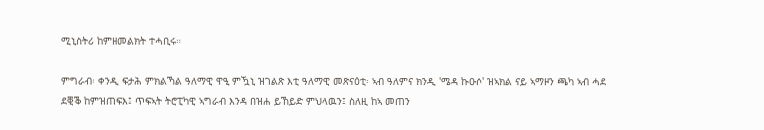ሚኒስትሪ ከምዘመልክት ተሓቢሩ።

ምግራብ፡ ቀንዲ ፍታሕ ምክልኻል ዓለማዊ ዋዒ ምዃኒ ዝገልጽ እቲ ዓለማዊ መጽናዕቲ፡ ኣብ ዓለምና ክንዲ 'ሜዳ ኩዑሶ' ዝኣክል ናይ ኣማዞን ጫካ ኣብ ሓደ ደቒቕ ከምዝጠፍእ፤ ጥፍኣት ትሮፒካዊ ኣግራብ እንዳ በዝሐ ይኸይድ ምህላዉን፤ ስለዚ ከኣ መጠን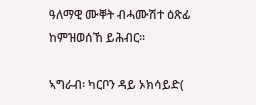ዓለማዊ ሙቐት ብሓሙሽተ ዕጽፊ ከምዝወሰኸ ይሕብር።

ኣግራብ፡ ካርቦን ዳይ ኦክሳይድ(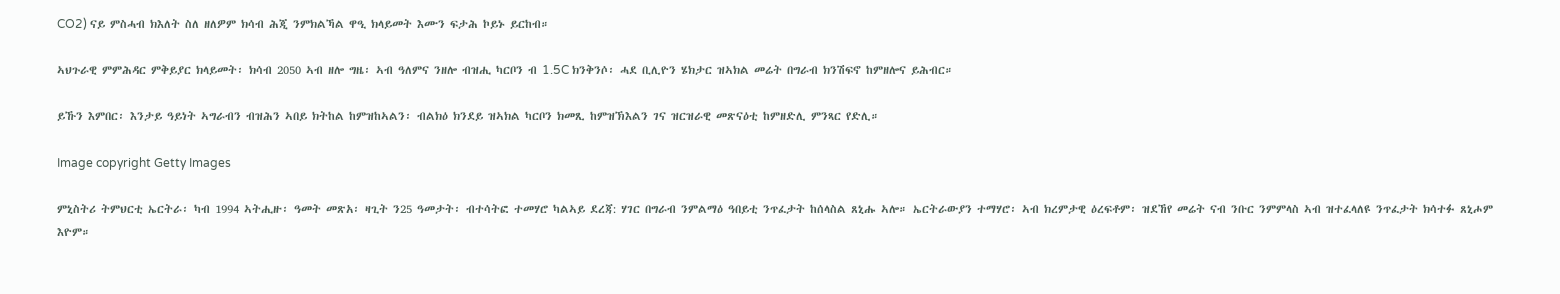CO2) ናይ ምስሓብ ክእለት ስለ ዘለዎም ክሳብ ሕጂ ንምክልኻል ዋዒ ክላይመት እሙን ፍታሕ ኮይኑ ይርከብ።

ኣህጉራዊ ምምሕዳር ምቅይያር ክላይመት፡ ክሳብ 2050 ኣብ ዘሎ ግዜ፡ ኣብ ዓለምና ንዘሎ ብዝሒ ካርቦን ብ 1.5C ክንቅንሶ፡ ሓደ ቢሊዮን ሄክታር ዝኣክል መሬት በግራብ ክንሽፍኖ ከምዘሎና ይሕብር።

ይኹን እምበር፡ እንታይ ዓይነት ኣግራብን ብዝሕን ኣበይ ክትከል ከምዝከኣልን፡ ብልክዕ ክንደይ ዝኣክል ካርቦን ክመጺ ከምዝኽእልን ገና ዝርዝራዊ መጽናዕቲ ከምዘድሊ ምንጻር የድሊ።

Image copyright Getty Images

ምኒስትሪ ትምህርቲ ኤርትራ፡ ካብ 1994 ኣትሒዙ፡ ዓመት መጽአ፡ ዛጊት ን25 ዓመታት፡ ብተሳትፎ ተመሃሮ ካልኣይ ደረጃ: ሃገር በግራብ ንምልማዕ ዓበይቲ ንጥፈታት ከሰላስል ጸኒሑ ኣሎ። ኤርትራውያን ተማሃሮ፡ ኣብ ክረምታዊ ዕረፍቶም፡ ዝደኸየ መሬት ናብ ንቡር ንምምላስ ኣብ ዝተፈላለዩ ንጥፈታት ክሳተፉ ጸኒሖም እዮም።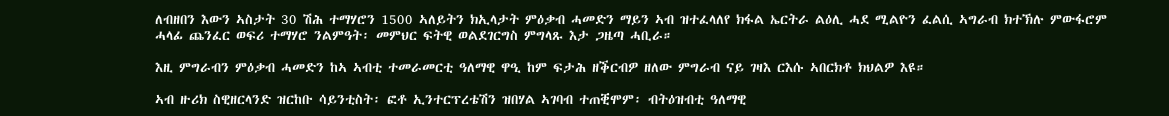ለብዘበን እውን ኣስታት 30 ሽሕ ተማሃሮን 1500 ኣለይትን ክኢላታት ምዕቃብ ሓመድን ማይን ኣብ ዝተፈላለየ ክፋል ኤርትራ ልዕሊ ሓደ ሚልዮን ፈልሲ ኣግራብ ክተኽሉ ምውፋሮም ሓላፊ ጨንፈር ወፍሪ ተማሃሮ ንልምዓት፡ መምህር ፍትዊ ወልደገርግስ ምግላጹ እታ ጋዜጣ ሓቢራ።

እዚ ምግራብን ምዕቃብ ሓመድን ከኣ ኣብቲ ተመራመርቲ ዓለማዊ ዋዒ ከም ፍታሕ ዘቕርብዎ ዘለው ምግራብ ናይ ገዛእ ርእሱ ኣበርክቶ ክህልዎ እዩ።

ኣብ ዙሪክ ስዊዘርላንድ ዝርከቡ ሳይንቲስት፡ ፎቶ ኢንተርፕረቴሽን ዝበሃል ኣገባብ ተጠቒሞም፡ ብትዕዝብቲ ዓለማዊ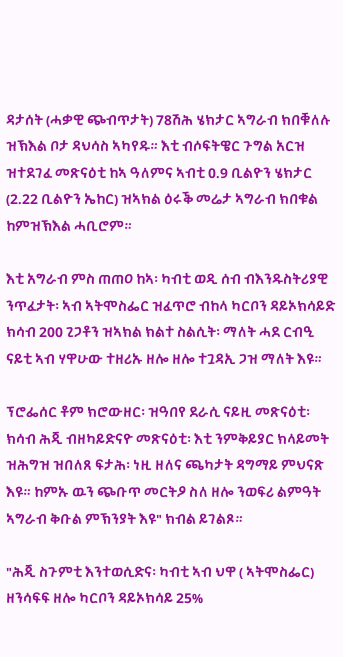ዳታሰት (ሓቃዊ ጭብጥታት) 78ሽሕ ሄክታር ኣግራብ ክበቑለሉ ዝኽእል ቦታ ዳህሳስ ኣካየዱ። እቲ ብሶፍትዌር ጉግል አርዝ ዝተደገፈ መጽናዕቲ ከኣ ዓለምና ኣብቲ 0.9 ቢልዮን ሄክታር (2.22 ቢልዮን ኤከር) ዝኣክል ዕሩቕ መሬታ ኣግራብ ክበቁል ከምዝኽእል ሓቢሮም።

እቲ አግራብ ምስ ጠጠዐ ከኣ፡ ካብቲ ወዲ ሰብ ብእንዱስትሪያዊ ንጥፈታት፡ ኣብ ኣትሞስፌር ዝፈጥሮ ብከላ ካርቦን ዳይኦክሳይድ ክሳብ 200 ጊጋቶን ዝኣክል ክልተ ስልሲት፡ ማለት ሓደ ርብዒ ናይቲ ኣብ ሃዋሁው ተዘሪኡ ዘሎ ዘሎ ተጓዳኢ ጋዝ ማለት እዩ።

ፕሮፌሰር ቶም ክሮውዘር፡ ዝዓበየ ደራሲ ናይዚ መጽናዕቲ፡ ክሳብ ሕጂ ብዘካይድናዮ መጽናዕቲ፡ እቲ ንምቅይያር ክላይመት ዝሕግዝ ዝበለጸ ፍታሕ፡ ነዚ ዘለና ጫካታት ዳግማይ ምህናጽ እዩ። ከምኡ ዉን ጭቡጥ መርትዖ ስለ ዘሎ ንወፍሪ ልምዓት ኣግራብ ቅቡል ምኽንያት እዩ" ክብል ይገልጾ።

"ሕጂ ስጉምቲ እንተወሲድና፡ ካብቲ ኣብ ህዋ ( ኣትሞስፌር) ዘንሳፍፍ ዘሎ ካርቦን ዳይኦክሳይ 25%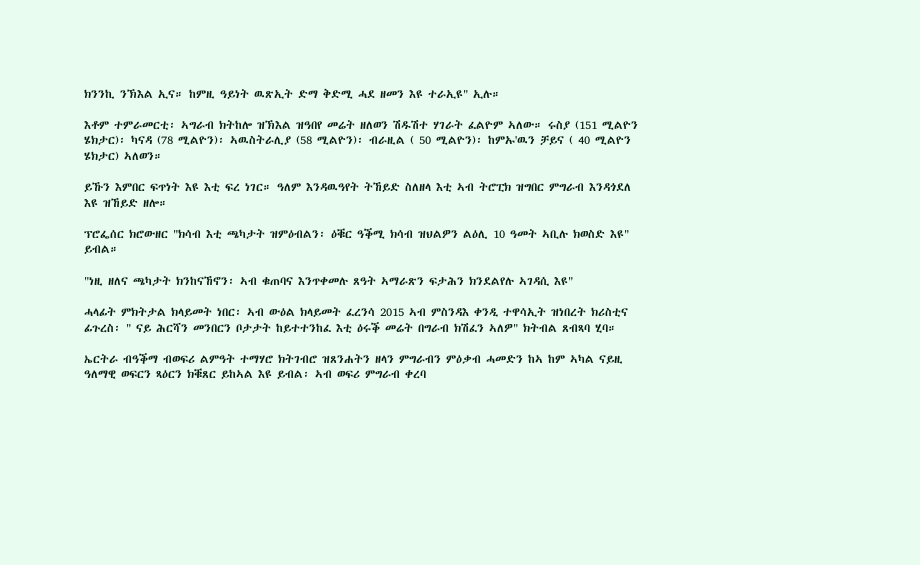ክንንኪ ንኽእል ኢና። ከምዚ ዓይነት ዉጽኢት ድማ ቅድሚ ሓደ ዘመን እዩ ተራኢዩ" ኢሉ።

እቶም ተምራመርቲ፡ ኣግራብ ክትከሎ ዝኽእል ዝዓበየ መሬት ዘለወን ሽዱሽተ ሃገራት ፈልዮም ኣለው። ሩስያ (151 ሚልዮን ሄክታር)፡ ካናዳ (78 ሚልዮን)፡ ኣዉስትራሊያ (58 ሚልዮን)፡ ብራዚል ( 50 ሚልዮን)፡ ከምኡ'ዉን ቻይና ( 40 ሚልዮን ሄክታር) ኣለወን።

ይኹን እምበር ፍጥነት እዩ እቲ ፍረ ነገር። ዓለም እንዳዉዓየት ትኸይድ ስለዘላ እቲ ኣብ ትሮፒክ ዝግበር ምግራብ እንዳጎደለ እዩ ዝኸይድ ዘሎ።

ፕሮፌሰር ክሮውዘር "ክሳብ እቲ ጫካታት ዝምዕብልን፡ ዕቑር ዓቕሚ ክሳብ ዝህልዎን ልዕሊ 10 ዓመት ኣቢሉ ክወስድ እዩ" ይብል።

"ነዚ ዘለና ጫካታት ክንከናኸኖን፡ ኣብ ቁጠባና እንጥቀመሉ ጸዓት ኣማራጽን ፍታሕን ክንደልየሉ ኣገዳሲ እዩ"

ሓላፊት ምክትታል ክላይመት ነበር፡ ኣብ ውዕል ክላይመት ፈረንሳ 2015 ኣብ ምስንዳእ ቀንዲ ተዋሳኢት ዝነበረት ክሪስቲና ፊጉረስ፡ " ናይ ሕርሻን መንበርን ቦታታት ከይተተንከፈ እቲ ዕሩቕ መሬት በግራብ ክሽፈን ኣለዎ" ክትብል ጸብጻባ ሂባ።

ኤርትራ ብዓቕማ ብወፍሪ ልምዓት ተማሃሮ ክትገብሮ ዝጸንሐትን ዘላን ምግራብን ምዕቃብ ሓመድን ከኣ ከም ኣካል ናይዚ ዓለማዊ ወፍርን ጻዕርን ክቑጸር ይከኣል እዩ ይብል፡ ኣብ ወፍሪ ምግራብ ቀረባ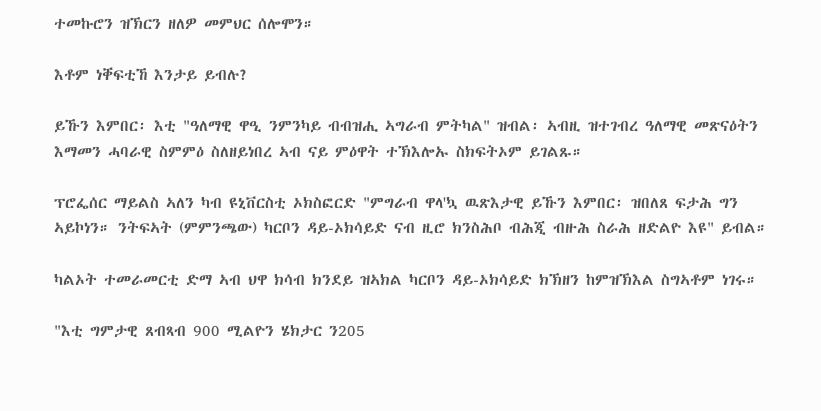ተመኩሮን ዝኽርን ዘለዎ መምህር ሰሎሞን።

እቶም ነቐፍቲኸ እንታይ ይብሉ?

ይኹን እምበር፡ እቲ "ዓለማዊ ዋዒ ንምንካይ ብብዝሒ ኣግራብ ምትካል" ዝብል፡ ኣብዚ ዝተገብረ ዓለማዊ መጽናዕትን እማመን ሓባራዊ ስምምዕ ስለዘይነበረ ኣብ ናይ ምዕዋት ተኽእሎኡ ስክፍትኦም ይገልጹ።

ፕሮፌሰር ማይልስ ኣለን ካብ ዩኒቨርስቲ ኦክስፎርድ "ምግራብ ዋላ'ኳ ዉጽእታዊ ይኹን እምበር፡ ዝበለጸ ፍታሕ ግን ኣይኮነን። ንትፍኣት (ምምንጫው) ካርቦን ዳይ-ኦክሳይድ ናብ ዚሮ ክንስሕቦ ብሕጂ ብዙሕ ስራሕ ዘድልዮ እዩ" ይብል።

ካልኦት ተመራመርቲ ድማ ኣብ ህዋ ክሳብ ክንደይ ዝኣክል ካርቦን ዳይ-ኦክሳይድ ክኽዘን ከምዝኽእል ስግኣቶም ነገሩ።

"እቲ ግምታዊ ጸብጻብ 900 ሚልዮን ሄክታር ን205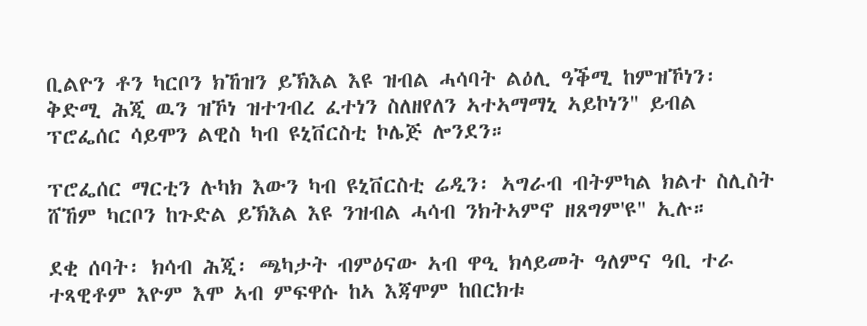ቢልዮን ቶን ካርቦን ክኸዝን ይኽእል እዩ ዝብል ሓሳባት ልዕሊ ዓቕሚ ከምዝኾነን፡ ቅድሚ ሕጂ ዉን ዝኾነ ዝተገብረ ፈተነን ስለዘየለን ኣተኣማማኒ ኣይኮነን" ይብል ፕሮፌሰር ሳይሞን ልዊስ ካብ ዩኒቨርስቲ ኮሌጅ ሎንደን።

ፕሮፌሰር ማርቲን ሉካክ እውን ካብ ዩኒቨርስቲ ሬዲን፡ ኣግራብ ብትምካል ክልተ ስሊስት ሸኸም ካርቦን ከጉድል ይኽእል እዩ ንዝብል ሓሳብ ንክትኣምኖ ዘጸግም'ዩ" ኢሉ።

ደቂ ሰባት፡ ክሳብ ሕጂ፡ ጫካታት ብምዕናው ኣብ ዋዒ ክላይመት ዓለምና ዓቢ ተራ ተጻዊቶም እዮም እሞ ኣብ ምፍዋሱ ከኣ እጃሞም ከበርክቱ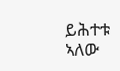ይሕተቱ ኣለው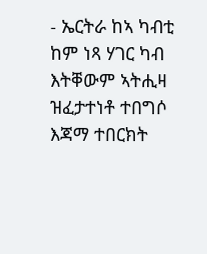- ኤርትራ ከኣ ካብቲ ከም ነጻ ሃገር ካብ እትቐውም ኣትሒዛ ዝፈታተነቶ ተበግሶ እጃማ ተበርክት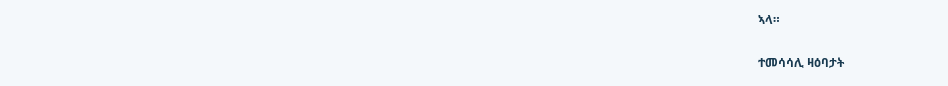ኣላ።

ተመሳሳሊ ዛዕባታት